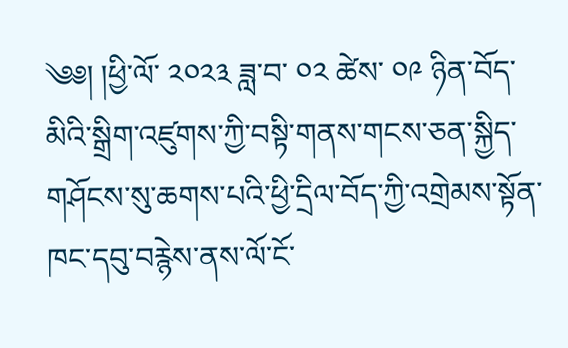༄༅། །ཕྱི་ལོ་ ༢༠༢༣ ཟླ་བ་ ༠༢ ཚེས་ ༠༩ ཉིན་བོད་མིའི་སྒྲིག་འཛུགས་ཀྱི་བསྟི་གནས་གངས་ཅན་སྐྱིད་གཤོངས་སུ་ཆགས་པའི་ཕྱི་དྲིལ་བོད་ཀྱི་འགྲེམས་སྟོན་ཁང་དབུ་བརྙེས་ནས་ལོ་ངོ་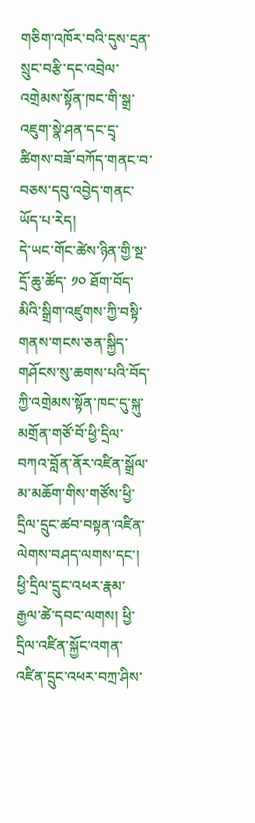གཅིག་འཁོར་བའི་དུས་དྲན་སྲུང་བརྩི་དང་འབྲེལ་འགྲེམས་སྟོན་ཁང་གི་སྒྲ་འཇུག་སྣེ་ཤན་དང་དྲྭ་ཚིགས་བཟོ་བཀོད་གནང་བ་བཅས་དབུ་འབྱེད་གནང་ཡོད་པ་རེད།
དེ་ཡང་གོང་ཚེས་ཉིན་གྱི་སྔ་དྲོ་ཆུ་ཚོད་ ༡༠ ཐོག་བོད་མིའི་སྒྲིག་འཛུགས་ཀྱི་བསྟི་གནས་གངས་ཅན་སྐྱིད་གཤོངས་སུ་ཆགས་པའི་བོད་ཀྱི་འགྲེམས་སྟོན་ཁང་དུ་སྐུ་མགྲོན་གཙོ་བོ་ཕྱི་དྲིལ་བཀའ་བློན་ནོར་འཛིན་སྒྲོལ་མ་མཆོག་གིས་གཙོས་ཕྱི་དྲིལ་དྲུང་ཚབ་བསྟན་འཛིན་ལེགས་བཤད་ལགས་དང་། ཕྱི་དྲིལ་དྲུང་འཕར་རྣམ་རྒྱལ་ཚེ་དབང་ལགས། ཕྱི་དྲིལ་འཛིན་སྐྱོང་འགན་འཛིན་དྲུང་འཕར་བཀྲ་ཤིས་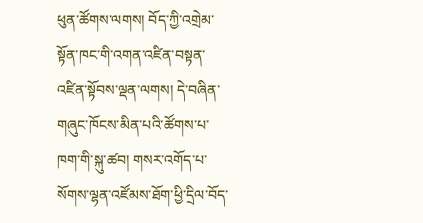ཕུན་ཚོགས་ལགས། བོད་ཀྱི་འགྲེམ་སྟོན་ཁང་གི་འགན་འཛིན་བསྟན་འཛིན་སྟོབས་ལྡན་ལགས། དེ་བཞིན་གཞུང་ཁོངས་མིན་པའི་ཚོགས་པ་ཁག་གི་སྐུ་ཚབ། གསར་འགོད་པ་སོགས་ལྷན་འཛོམས་ཐོག་ཕྱི་དྲིལ་བོད་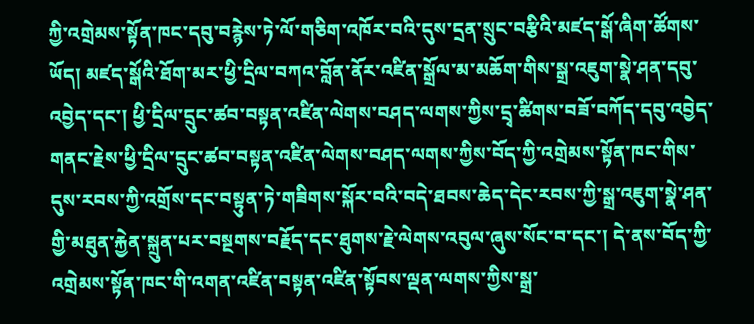ཀྱི་འགྲེམས་སྟོན་ཁང་དབུ་བརྙེས་ཏེ་ལོ་གཅིག་འཁོར་བའི་དུས་དྲན་སྲུང་བརྩིའི་མཛད་སྒོ་ཞིག་ཚོགས་ཡོད། མཛད་སྒོའི་ཐོག་མར་ཕྱི་དྲིལ་བཀའ་བློན་ནོར་འཛིན་སྒྲོལ་མ་མཆོག་གིས་སྒྲ་འཇུག་སྣེ་ཤན་དབུ་འབྱེད་དང་། ཕྱི་དྲིལ་དྲུང་ཚབ་བསྟན་འཛིན་ལེགས་བཤད་ལགས་ཀྱིས་དྲྭ་ཚིགས་བཟོ་བཀོད་དབུ་འབྱེད་གནང་རྗེས་ཕྱི་དྲིལ་དྲུང་ཚབ་བསྟན་འཛིན་ལེགས་བཤད་ལགས་ཀྱིས་བོད་ཀྱི་འགྲེམས་སྟོན་ཁང་གིས་དུས་རབས་ཀྱི་འགྲོས་དང་བསྟུན་ཏེ་གཟིགས་སྐོར་བའི་བདེ་ཐབས་ཆེད་དེང་རབས་ཀྱི་སྒྲ་འཇུག་སྣེ་ཤན་གྱི་མཐུན་རྐྱེན་སྐྲུན་པར་བསྔགས་བརྗོད་དང་ཐུགས་རྗེ་ལེགས་འབུལ་ཞུས་སོང་བ་དང་། དེ་ནས་བོད་ཀྱི་འགྲེམས་སྟོན་ཁང་གི་འགན་འཛིན་བསྟན་འཛིན་སྟོབས་ལྡན་ལགས་ཀྱིས་སྒྲ་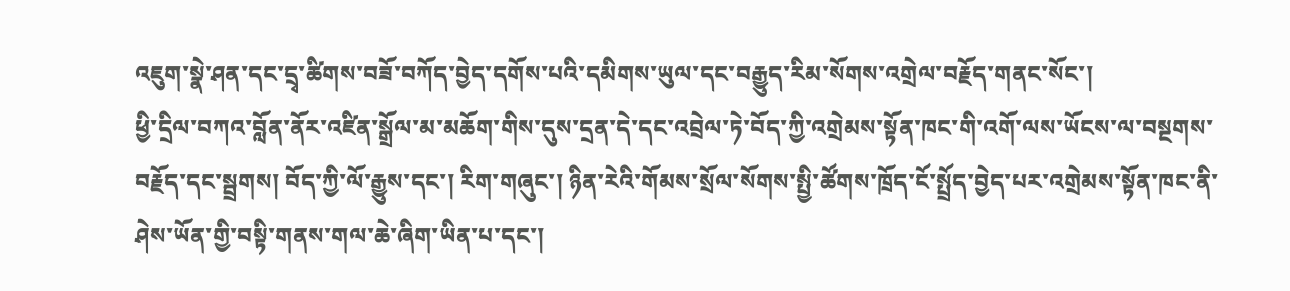འཇུག་སྣེ་ཤན་དང་དྲྭ་ཚིགས་བཟོ་བཀོད་བྱེད་དགོས་པའི་དམིགས་ཡུལ་དང་བརྒྱུད་རིམ་སོགས་འགྲེལ་བརྗོད་གནང་སོང་།
ཕྱི་དྲིལ་བཀའ་བློན་ནོར་འཛིན་སྒྲོལ་མ་མཆོག་གིས་དུས་དྲན་དེ་དང་འབྲེལ་ཏེ་བོད་ཀྱི་འགྲེམས་སྟོན་ཁང་གི་འགོ་ལས་ཡོངས་ལ་བསྔགས་བརྗོད་དང་སྦྲགས། བོད་ཀྱི་ལོ་རྒྱུས་དང་། རིག་གཞུང་། ཉིན་རེའི་གོམས་སྲོལ་སོགས་སྤྱི་ཚོགས་ཁྲོད་ངོ་སྤྲོད་བྱེད་པར་འགྲེམས་སྟོན་ཁང་ནི་ཤེས་ཡོན་གྱི་བསྟི་གནས་གལ་ཆེ་ཞིག་ཡིན་པ་དང་།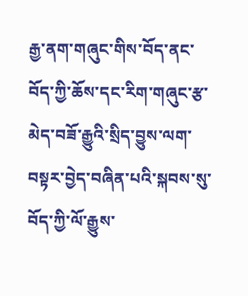རྒྱ་ནག་གཞུང་གིས་བོད་ནང་བོད་ཀྱི་ཆོས་དང་རིག་གཞུང་རྩ་མེད་བཟོ་རྒྱུའི་སྲིད་བྱུས་ལག་བསྟར་བྱེད་བཞིན་པའི་སྐབས་སུ་བོད་ཀྱི་ལོ་རྒྱུས་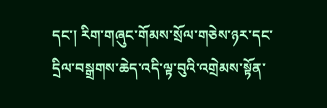དང་། རིག་གཞུང་གོམས་སྲོལ་གཅེས་ཉར་དང་དྲིལ་བསྒྲགས་ཆེད་འདི་ལྟ་བུའི་འགྲེམས་སྟོན་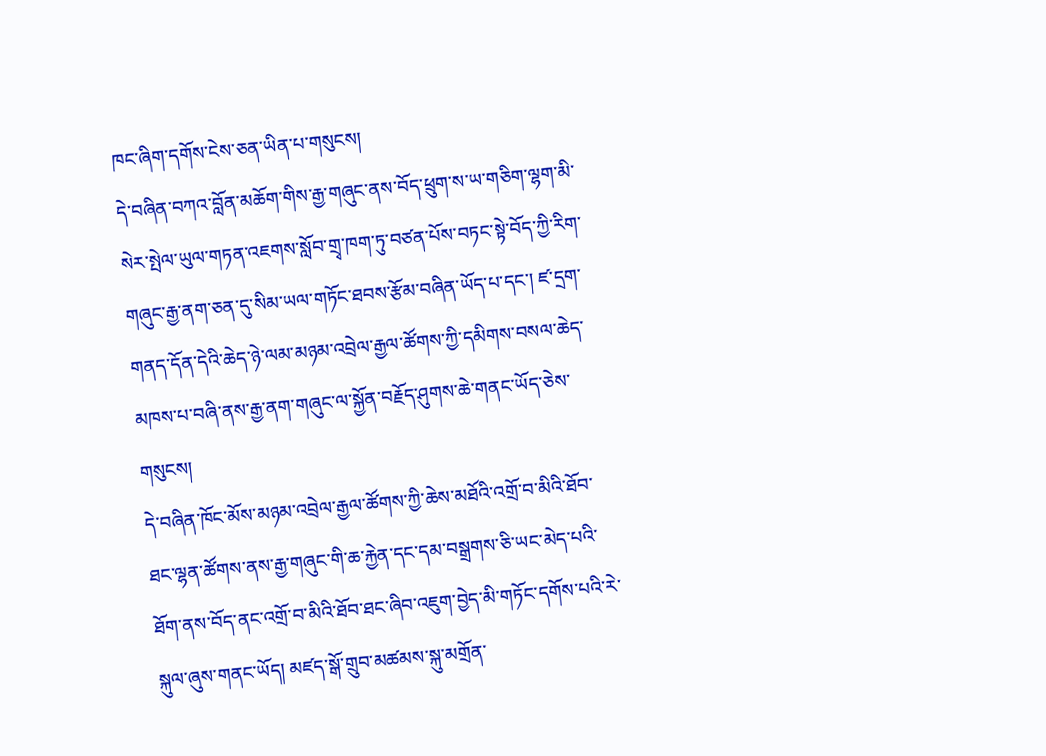ཁང་ཞིག་དགོས་ངེས་ཅན་ཡིན་པ་གསུངས།
དེ་བཞིན་བཀའ་བློན་མཆོག་གིས་རྒྱ་གཞུང་ནས་བོད་ཕྲུག་ས་ཡ་གཅིག་ལྷག་མི་སེར་སྤེལ་ཡུལ་གཏན་འཇགས་སློབ་གྲྭ་ཁག་ཏུ་བཙན་པོས་བཏང་སྟེ་བོད་ཀྱི་རིག་གཞུང་རྒྱ་ནག་ཅན་དུ་སིམ་ཡལ་གཏོང་ཐབས་རྩོམ་བཞིན་ཡོད་པ་དང་། ཛ་དྲག་གནད་དོན་དེའི་ཆེད་ཉེ་ལམ་མཉམ་འབྲེལ་རྒྱལ་ཚོགས་ཀྱི་དམིགས་བསལ་ཆེད་མཁས་པ་བཞི་ནས་རྒྱ་ནག་གཞུང་ལ་སྐྱོན་བརྗོད་ཤུགས་ཆེ་གནང་ཡོད་ཅེས་གསུངས།
དེ་བཞིན་ཁོང་མོས་མཉམ་འབྲེལ་རྒྱལ་ཚོགས་ཀྱི་ཆེས་མཐོའི་འགྲོ་བ་མིའི་ཐོབ་ཐང་ལྷན་ཚོགས་ནས་རྒྱ་གཞུང་གི་ཆ་རྐྱེན་དང་དམ་བསྒྲགས་ཅི་ཡང་མེད་པའི་ཐོག་ནས་བོད་ནང་འགྲོ་བ་མིའི་ཐོབ་ཐང་ཞིབ་འཇུག་བྱེད་མི་གཏོང་དགོས་པའི་རེ་སྐུལ་ཞུས་གནང་ཡོད། མཛད་སྒོ་གྲུབ་མཚམས་སྐུ་མགྲོན་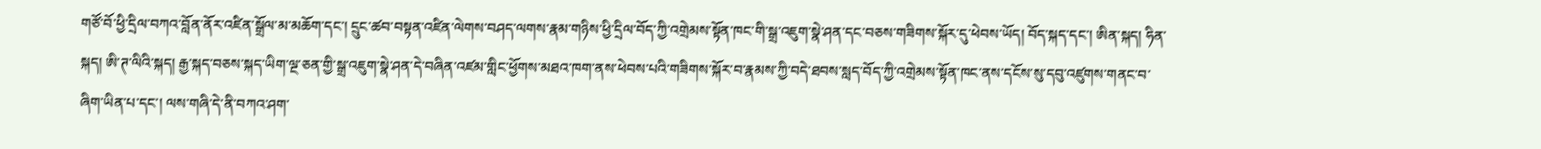གཙོ་བོ་ཕྱི་དྲིལ་བཀའ་བློན་ནོར་འཛིན་སྒྲོལ་མ་མཆོག་དང་། དྲུང་ཚབ་བསྟན་འཛིན་ལེགས་བཤད་ལགས་རྣམ་གཉིས་ཕྱི་དྲིལ་བོད་ཀྱི་འགྲེམས་སྟོན་ཁང་གི་སྒྲ་འཇུག་སྣེ་ཤན་དང་བཅས་གཟིགས་སྐོར་དུ་ཕེབས་ཡོད། བོད་སྐད་དང་། ཨིན་སྐད། ཧིན་སྐད། ཨི་ཊ་ལིའི་སྐད། རྒྱ་སྐད་བཅས་སྐད་ཡིག་ལྔ་ཅན་གྱི་སྒྲ་འཇུག་སྣེ་ཤན་དེ་བཞིན་འཛམ་གླིང་ཕྱོགས་མཐའ་ཁག་ནས་ཕེབས་པའི་གཟིགས་སྐོར་བ་རྣམས་ཀྱི་བདེ་ཐབས་སླད་བོད་ཀྱི་འགྲེམས་སྟོན་ཁང་ནས་དངོས་སུ་དབུ་འཛུགས་གནང་བ་ཞིག་ཡིན་པ་དང་། ལས་གཞི་དེ་ནི་བཀའ་ཤག་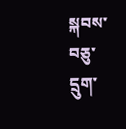སྐབས་བཅུ་དྲུག་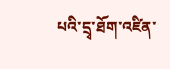པའི་དྲྭ་ཐོག་འཛིན་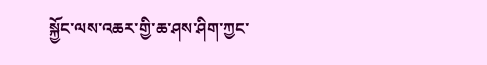སྐྱོང་ལས་འཆར་གྱི་ཆ་ཤས་ཤིག་ཀྱང་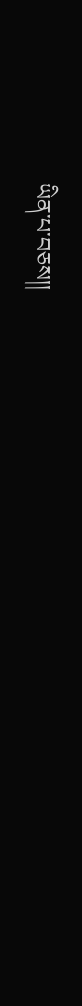ཡིན་པ་བཅས།།